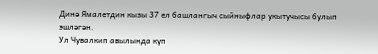Динә Ямалетдин кызы 37 ел башлангыч сыйныфлар укытучысы булып эшләгән.
Ул Чувалкип авылында күп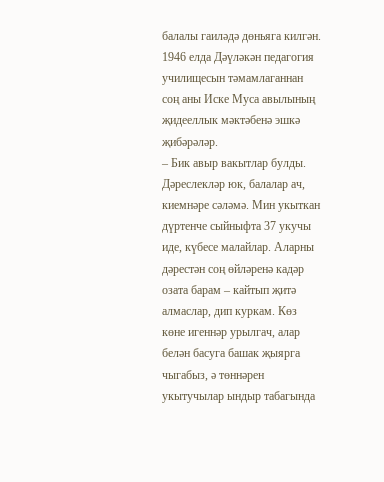балалы гаиләдә дөньяга килгән. 1946 елда Дәүләкән педагогия училищесын тәмамлаганнан соң аны Иске Муса авылының җидееллык мәктәбенә эшкә җибәрәләр.
– Бик авыр вакытлар булды. Дәреслекләр юк, балалар ач, киемнәре сәләмә. Мин укыткан дүртенче сыйныфта 37 укучы иде, күбесе малайлар. Аларны дәрестән соң өйләренә кадәр озата барам – кайтып җитә алмаслар, дип куркам. Көз көне игеннәр урылгач, алар белән басуга башак җыярга чыгабыз, ә төннәрен укытучылар ындыр табагында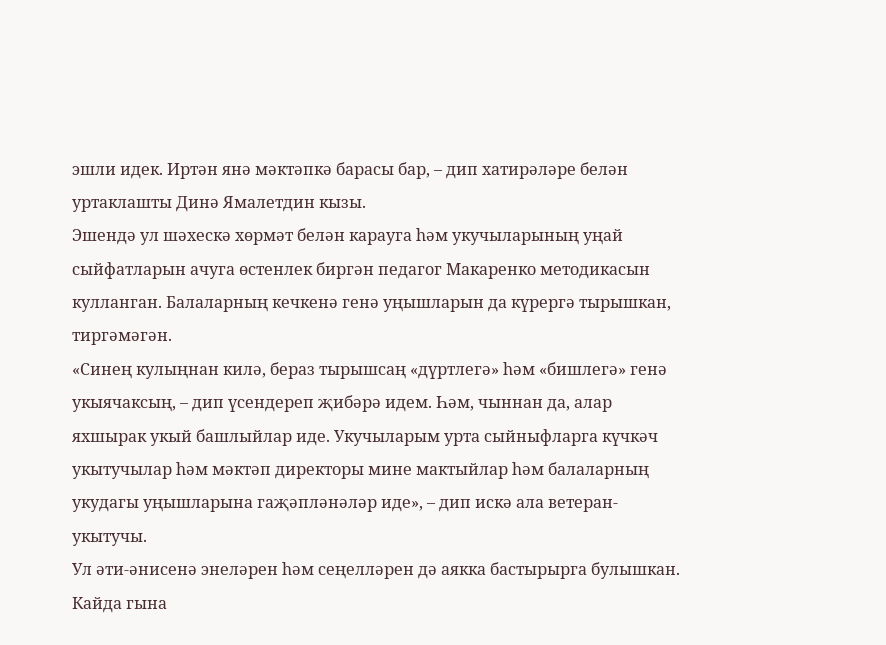эшли идек. Иртән янә мәктәпкә барасы бар, – дип хатирәләре белән уртаклашты Динә Ямалетдин кызы.
Эшендә ул шәхескә хөрмәт белән карауга һәм укучыларының уңай сыйфатларын ачуга өстенлек биргән педагог Макаренко методикасын кулланган. Балаларның кечкенә генә уңышларын да күрергә тырышкан, тиргәмәгән.
«Синең кулыңнан килә, бераз тырышсаң «дүртлегә» һәм «бишлегә» генә укыячаксың, – дип үсендереп җибәрә идем. Һәм, чыннан да, алар яхшырак укый башлыйлар иде. Укучыларым урта сыйныфларга күчкәч укытучылар һәм мәктәп директоры мине мактыйлар һәм балаларның укудагы уңышларына гаҗәпләнәләр иде», – дип искә ала ветеран-укытучы.
Ул әти-әнисенә энеләрен һәм сеңелләрен дә аякка бастырырга булышкан. Кайда гына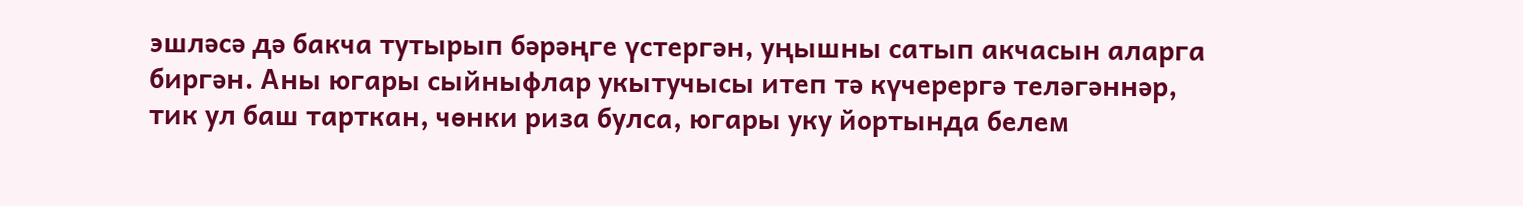эшләсә дә бакча тутырып бәрәңге үстергән, уңышны сатып акчасын аларга биргән. Аны югары сыйныфлар укытучысы итеп тә күчерергә теләгәннәр, тик ул баш тарткан, чөнки риза булса, югары уку йортында белем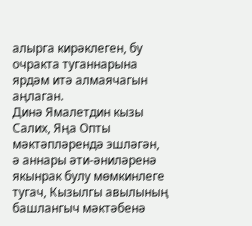алырга кирәклеген, бу очракта туганнарына ярдәм итә алмаячагын аңлаган.
Динә Ямалетдин кызы Салих, Яңа Опты мәктәпләрендә эшләгән, ә аннары әти-әниләренә якынрак булу мөмкинлеге тугач, Кызылгы авылының башлангыч мәктәбенә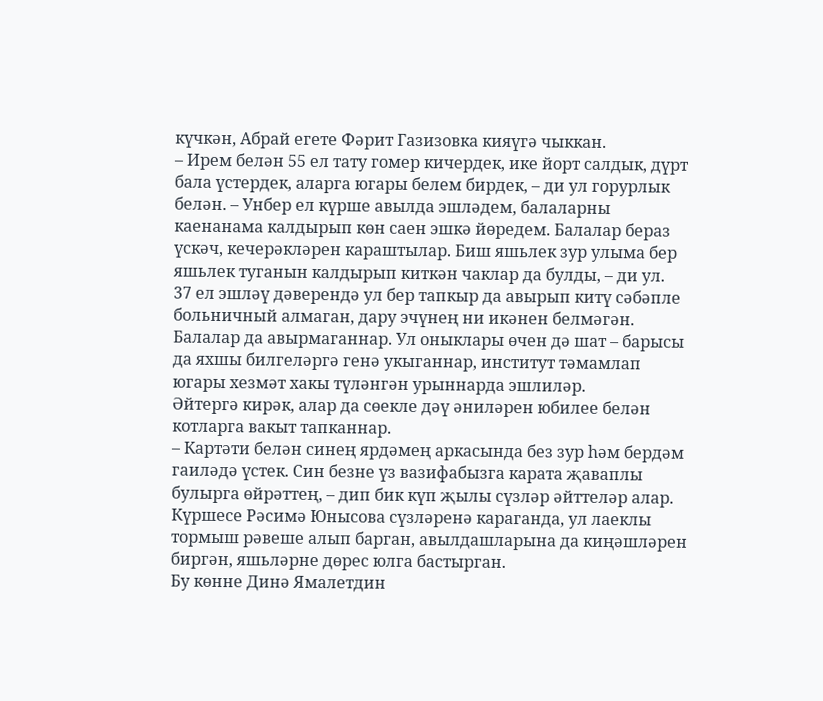күчкән, Абрай егете Фәрит Газизовка кияүгә чыккан.
– Ирем белән 55 ел тату гомер кичердек, ике йорт салдык, дүрт бала үстердек, аларга югары белем бирдек, – ди ул горурлык белән. – Унбер ел күрше авылда эшләдем, балаларны каенанама калдырып көн саен эшкә йөредем. Балалар бераз үскәч, кечерәкләрен караштылар. Биш яшьлек зур улыма бер яшьлек туганын калдырып киткән чаклар да булды, – ди ул.
37 ел эшләү дәверендә ул бер тапкыр да авырып китү сәбәпле больничный алмаган, дару эчүнең ни икәнен белмәгән. Балалар да авырмаганнар. Ул оныклары өчен дә шат – барысы да яхшы билгеләргә генә укыганнар, институт тәмамлап югары хезмәт хакы түләнгән урыннарда эшлиләр.
Әйтергә кирәк, алар да сөекле дәү әниләрен юбилее белән котларга вакыт тапканнар.
– Картәти белән синең ярдәмең аркасында без зур һәм бердәм гаиләдә үстек. Син безне үз вазифабызга карата җаваплы булырга өйрәттең, – дип бик күп җылы сүзләр әйттеләр алар.
Күршесе Рәсимә Юнысова сүзләренә караганда, ул лаеклы тормыш рәвеше алып барган, авылдашларына да киңәшләрен биргән, яшьләрне дөрес юлга бастырган.
Бу көнне Динә Ямалетдин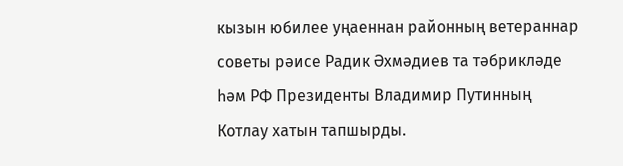кызын юбилее уңаеннан районның ветераннар советы рәисе Радик Әхмәдиев та тәбрикләде һәм РФ Президенты Владимир Путинның Котлау хатын тапшырды.